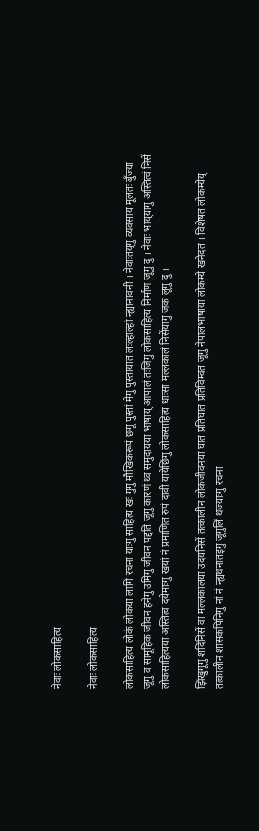नेवाः लोकसाहित्य

नेवाः लोकसाहित्य

लोकसाहित्य लोकं लोकया लागि रचना याःगु साहित्य खः गुगु मौखिकरूपं छगू पुस्तां मेगु पुस्तायात लःल्हाल्हां न्ह्यानावनी । नेवाःतय्‌गु व्यवसाय मूलतः बुँज्या जूगु व सामूहिक जीवन हनेगु उमिगु जीवन पद्दति जूगु कारणं थ्व समुदायया भाषाय् आपालं तःजिगु लोकसाहित्य निर्माण जूगु दु । नेवाः भाय्‌यागु अस्तित्वं निसें लोकसाहित्यया अस्तित्व दयेमाःगु खयां नं प्रमाणित रुपं दावी यायेछिंगु लोकसाहित्य धाःसा मल्लकालं निसेंयागु जक लूगु दु ।

झिंखुगूगु शदिंनिसें वा मल्लकालया उदयनिसें तत्कालीन लोकजीवनया घात प्रतिघात प्रतिविम्वत जूगु नेपालभाषाया लोकम्ये खनेदत । विशेषत लोकम्येय् तत्कालीन शासकपिनिगु नां नं न्ह्यथनातइगु जूगुलिं थज्याःगु रचना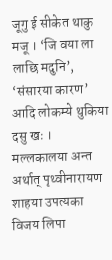जूगु ई सीकेत थाकु मजू । ‘जि वया ला लाछि मदुनि’, ‘संसारया कारण’ आदि लोकम्ये थुकिया दसु खः । मल्लकालया अन्त अर्थात् पृथ्वीनारायण शाहया उपत्यका विजय लिपा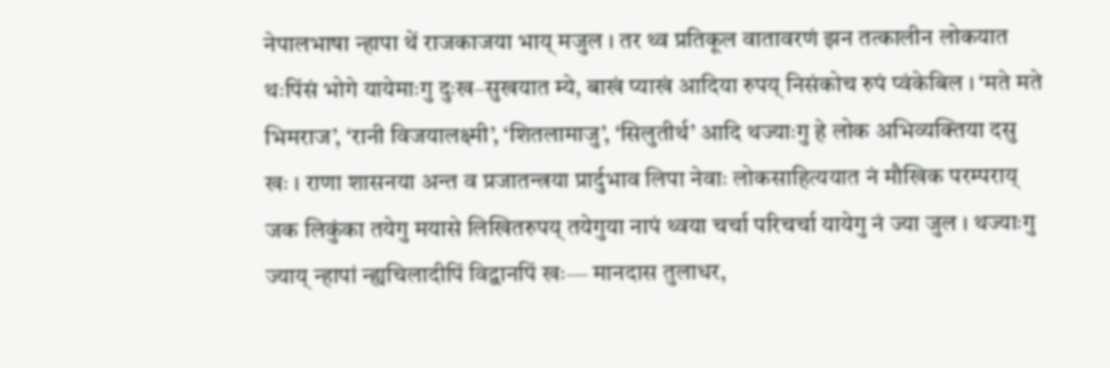नेपालभाषा न्हापा थें राजकाजया भाय् मजुल । तर थ्व प्रतिकूल वातावरणं झन तत्कालीन लोकयात थःपिंसं भोगे यायेमाःगु दुःख–सुखयात म्ये, बाखं प्याखं आदिया रुपय् निसंकोच रुपं प्वंकेबिल । ‘मते मते भिमराज’, ‘रानी विजयालक्ष्मी’, ‘शितलामाजु’, ‘सिलुतीर्थ’ आदि थज्याःगु हे लोक अभिव्यक्तिया दसु खः । राणा शासनया अन्त व प्रजातन्त्रया प्रार्दुभाव लिपा नेवाः लोकसाहित्ययात नं मौखिक परम्पराय् जक लिकुंका तयेगु मयासे लिखितरुपय् तयेगुया नापं थ्वया चर्चा परिचर्चा यायेगु नं ज्या जुल । थज्याःगु ज्याय् न्हापां न्ह्यचिलादीपिं विद्वानपिं खः— मानदास तुलाधर,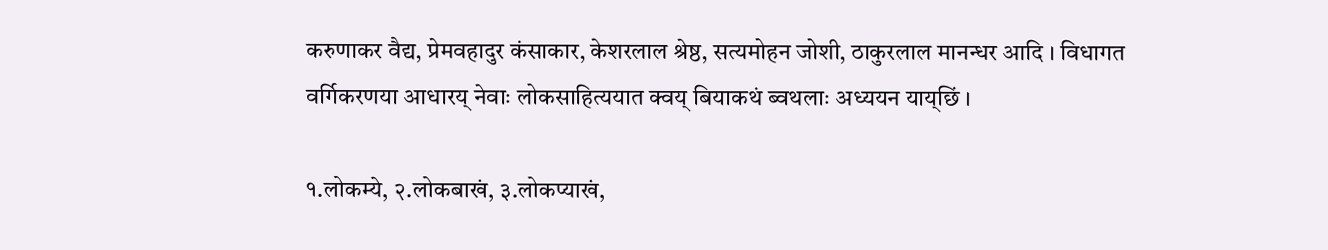करुणाकर वैद्य, प्रेमवहादुर कंसाकार, केशरलाल श्रेष्ठ, सत्यमोहन जोशी, ठाकुरलाल मानन्धर आदि । विधागत वर्गिकरणया आधारय् नेवाः लोकसाहित्ययात क्वय् बियाकथं ब्वथलाः अध्ययन याय्‌छिं ।

१.लोकम्ये, २.लोकबाखं, ३.लोकप्याखं,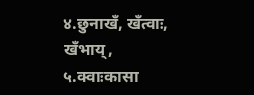४.छुनाखँ, खँत्वाः, खँभाय्, ५.क्वाःकासा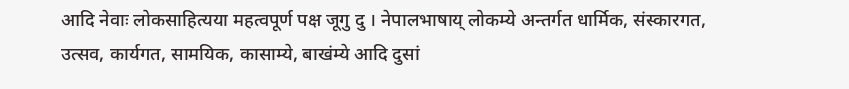आदि नेवाः लोकसाहित्यया महत्वपूर्ण पक्ष जूगु दु । नेपालभाषाय् लोकम्ये अन्तर्गत धार्मिक, संस्कारगत, उत्सव, कार्यगत, सामयिक, कासाम्ये, बाखंम्ये आदि दुसां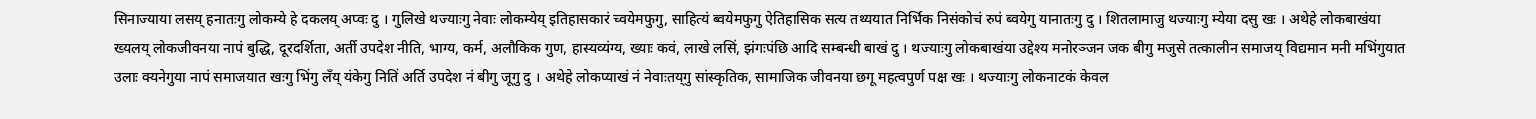सिनाज्याया लसय् हनातःगु लोकम्ये हे दकलय् अप्वः दु । गुलिखे थज्याःगु नेवाः लोकम्येय् इतिहासकारं च्वयेमफुगु, साहित्यं ब्वयेमफुगु ऐतिहासिक सत्य तथ्ययात निर्भिक निसंकोचं रुपं ब्वयेगु यानातःगु दु । शितलामाजु थज्याःगु म्येया दसु खः । अथेहे लोकबाखंया ख्यलय् लोकजीवनया नापं बुद्धि, दूरदर्शिता, अर्ती उपदेश नीति, भाग्य, कर्म, अलौकिक गुण, हास्यव्यंग्य, ख्याः कवं, लाखे लसिं, झंगःपंछि आदि सम्बन्धी बाखं दु । थज्याःगु लोकबाखंया उद्देश्य मनोरञ्जन जक बीगु मजुसे तत्कालीन समाजय् विद्यमान मनी मभिंगुयात उलाः क्यनेगुया नापं समाजयात खःगु भिंगु लँय् यंकेगु नितिं अर्ति उपदेश नं बीगु जूगु दु । अथेहे लोकप्याखं नं नेवाःतय्‌गु सांस्कृतिक, सामाजिक जीवनया छगू महत्वपुर्ण पक्ष खः । थज्याःगु लोकनाटकं केवल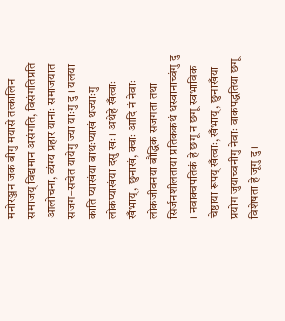मनोरञ्जन जक बीगु मयासे तत्कालिन समाजय् विद्यमान असंगति, विसंगतिप्रति आलोचना, व्यंग्य प्रहार यानाः समाजयात सजग–सचेत यायेगु ज्या याःगु दु । यलया काति प्याखंया बाथःप्याखं थज्याःगु लोकप्याखंया दसु खः । अथेहे खँत्वाः खँभाय्, छुनाखं, क्वाः आदि नं नेवाः लोकजीवनया बौद्धिक सजगता तथा सिर्जनशीलताया प्रतिककथं धस्वानाच्वंगु दु । नवाक्वपतिकं हे छगू न छगू स्वभाविक चेष्ठाया रूपय् खँत्वाः, खँभाय्, छुनाखँया प्रयोग जुयाच्वनीगु नेवाः वाकपद्धतिया छगू विशेषता हे जूगु दु ।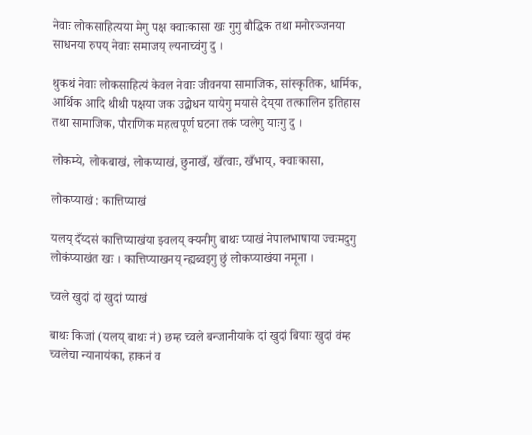नेवाः लोकसाहित्यया मेगु पक्ष क्वाःकासा खः गुगु बौद्धिक तथा मनोरञ्जनया साधनया रुपय् नेवाः समाजय् ल्यनाच्वंगु दु ।

थुकथं नेवाः लोकसाहित्यं केवल नेवाः जीवनया सामाजिक, सांस्कृतिक, धार्मिक, आर्थिक आदि थीथी पक्षया जक उद्बोधन यायेगु मयासे देय्‌या तत्कालिन इतिहास तथा सामाजिक, पौराणिक महत्वपूर्ण घटना तकं प्वलेगु याःगु दु ।

लोकम्ये, लोकबाखं, लोकप्याखं, छुनाखँ, खँत्वाः, खँभाय्, क्वाःकासा,

लोकप्याखं : कात्तिप्याखं

यलय् दँय्दसं कात्तिप्याखंया झ्वलय् क्यनीगु बाथः प्याखं नेपालभाषाया ज्वःमदुगु लोकंप्याखंत खः । कात्तिप्याखनय् न्ह्यब्वइगु छुं लोकप्याखंया नमूना ।

च्वले खुदां दां खुदां प्याखं

बाथः किजां (यलय् बाथः नं) छम्ह च्वले बन्जानीयाके दां खुदां बियाः खुदां वंम्ह च्वलेचा न्यानायंका, हाकनं व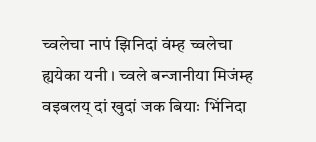च्वलेचा नापं झिनिदां वंम्ह च्वलेचा ह्ययेका यनी । च्वले बन्जानीया मिजंम्ह वइबलय् दां खुदां जक बियाः भिंनिदा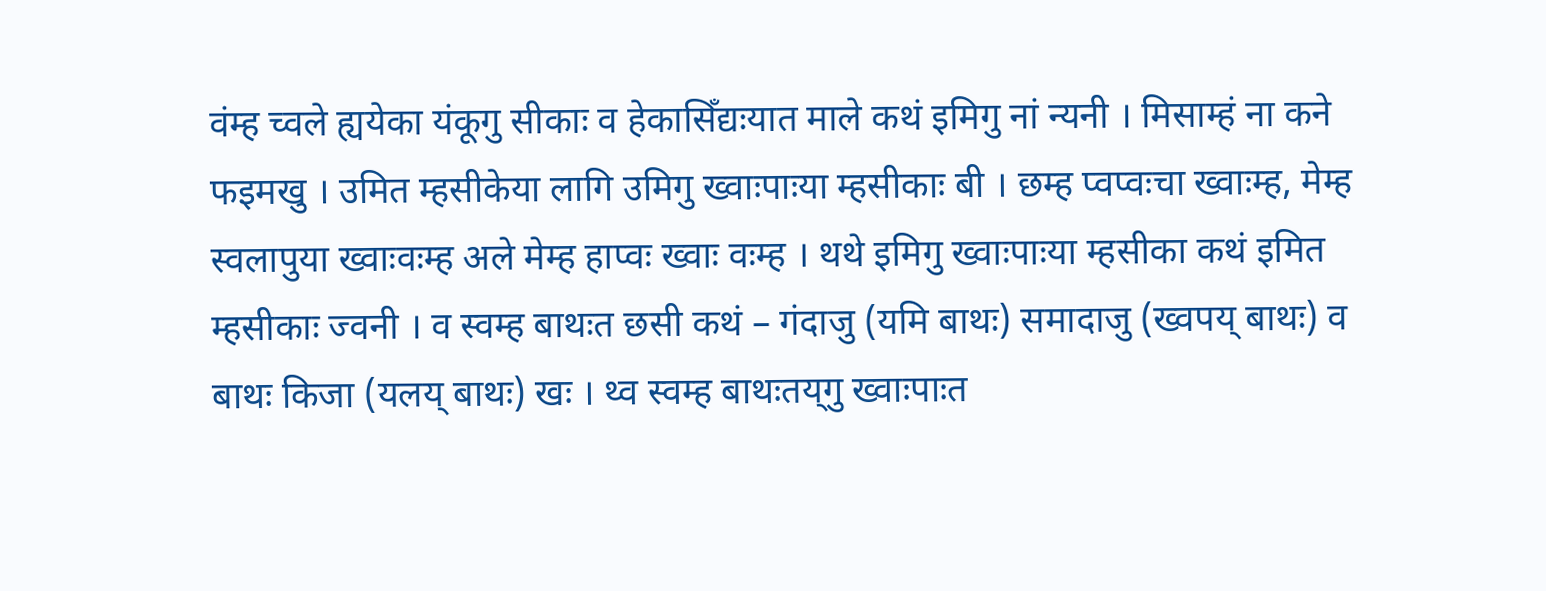वंम्ह च्वले ह्ययेका यंकूगु सीकाः व हेकासिँद्यःयात माले कथं इमिगु नां न्यनी । मिसाम्हं ना कने फइमखु । उमित म्हसीकेया लागि उमिगु ख्वाःपाःया म्हसीकाः बी । छम्ह प्वप्वःचा ख्वाःम्ह, मेम्ह स्वलापुया ख्वाःवःम्ह अले मेम्ह हाप्वः ख्वाः वःम्ह । थथे इमिगु ख्वाःपाःया म्हसीका कथं इमित म्हसीकाः ज्वनी । व स्वम्ह बाथःत छसी कथं – गंदाजु (यमि बाथः) समादाजु (ख्वपय् बाथः) व बाथः किजा (यलय् बाथः) खः । थ्व स्वम्ह बाथःतय्‌गु ख्वाःपाःत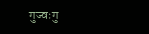गुज्वःगु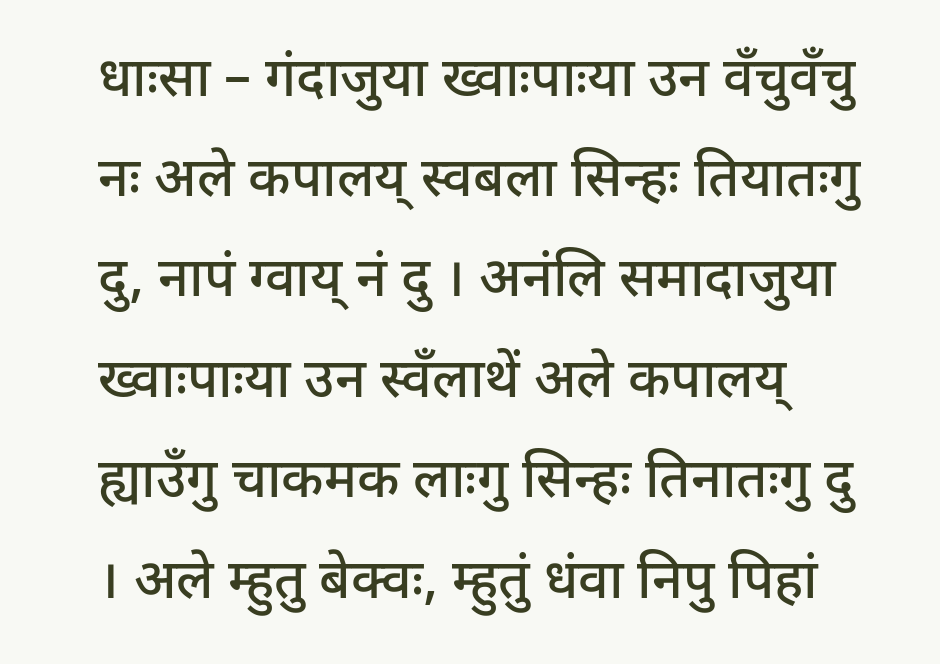धाःसा – गंदाजुया ख्वाःपाःया उन वँचुवँचु नः अले कपालय् स्वबला सिन्हः तियातःगु दु, नापं ग्वाय् नं दु । अनंलि समादाजुया ख्वाःपाःया उन स्वँलाथें अले कपालय् ह्याउँगु चाकमक लाःगु सिन्हः तिनातःगु दु । अले म्हुतु बेक्वः, म्हुतुं धंवा निपु पिहां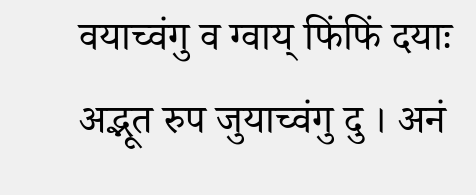वयाच्वंगु व ग्वाय् फिंफिं दयाः अद्भूत रुप जुयाच्वंगु दु । अनं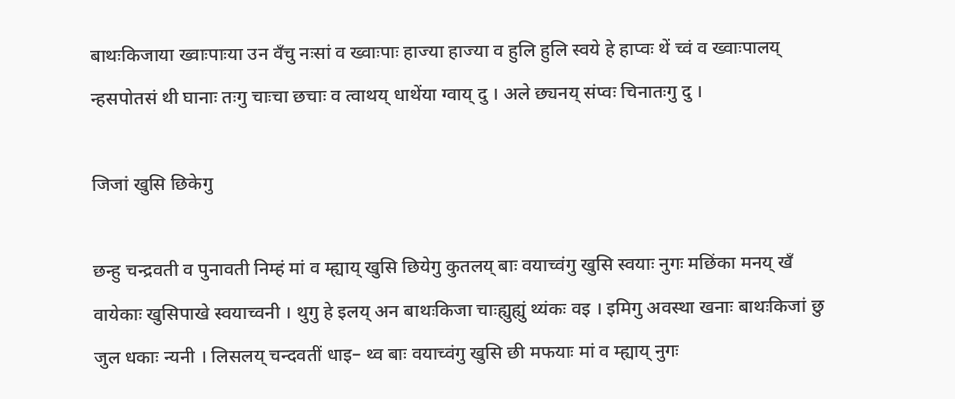बाथःकिजाया ख्वाःपाःया उन वँचु नःसां व ख्वाःपाः हाज्या हाज्या व हुलि हुलि स्वये हे हाप्वः थें च्वं व ख्वाःपालय् न्हसपोतसं थी घानाः तःगु चाःचा छचाः व त्वाथय् धाथेंया ग्वाय् दु । अले छ्यनय् संप्वः चिनातःगु दु ।

जिजां खुसि छिकेगु

छन्हु चन्द्रवती व पुनावती निम्हं मां व म्ह्याय् खुसि छियेगु कुतलय् बाः वयाच्वंगु खुसि स्वयाः नुगः मछिंका मनय् खँ वायेकाः खुसिपाखे स्वयाच्वनी । थुगु हे इलय् अन बाथःकिजा चाःह्युह्युं थ्यंकः वइ । इमिगु अवस्था खनाः बाथःकिजां छु जुल धकाः न्यनी । लिसलय् चन्दवतीं धाइ– थ्व बाः वयाच्वंगु खुसि छी मफयाः मां व म्ह्याय् नुगः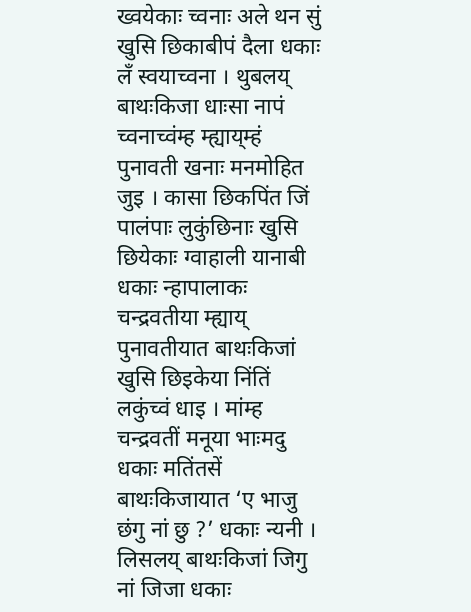ख्वयेकाः च्वनाः अले थन सुं खुसि छिकाबीपं दैला धकाः लँ स्वयाच्वना । थुबलय् बाथःकिजा धाःसा नापं च्वनाच्वंम्ह म्ह्याय्‌म्हं पुनावती खनाः मनमोहित जुइ । कासा छिकपिंत जिं पालंपाः लुकुंछिनाः खुसि छियेकाः ग्वाहाली यानाबी धकाः न्हापालाकः चन्द्रवतीया म्ह्याय् पुनावतीयात बाथःकिजां खुसि छिइकेया निंतिं लकुंच्वं धाइ । मांम्ह चन्द्रवतीं मनूया भाःमदु धकाः मतिंतसें बाथःकिजायात ‘ए भाजु छंगु नां छु ?’ धकाः न्यनी । लिसलय् बाथःकिजां जिगु नां जिजा धकाः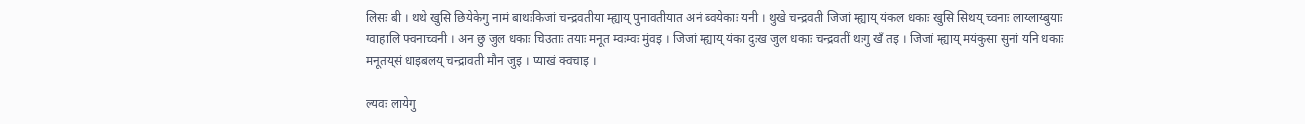लिसः बी । थथे खुसि छियेकेगु नामं बाथःकिजां चन्द्रवतीया म्ह्याय् पुनावतीयात अनं ब्वयेकाः यनी । थुखे चन्द्रवती जिजां म्ह्याय् यंकल धकाः खुसि सिथय् च्वनाः लाय्लाय्बुयाः ग्वाहालि फ्वनाच्वनी । अन छु जुल धकाः चिउताः तयाः मनूत म्वःम्वः मुंवइ । जिजां म्ह्याय् यंका दुःख जुल धकाः चन्द्रवतीं थःगु खँ तइ । जिजां म्ह्याय् मयंकुसा सुनां यनि धकाः मनूतय्‌सं धाइबलय् चन्द्रावती मौन जुइ । प्याखं क्वचाइ ।

ल्यवः लायेगु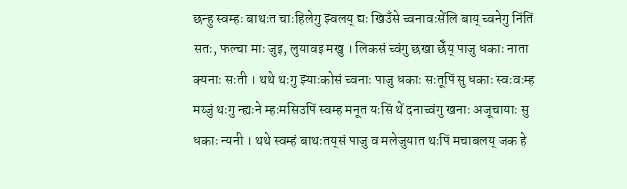छन्हु स्वम्हः बाथःत चाःहिलेगु झ्वलय् द्यः खिउँसे च्वनावःसेंलि बाय् च्वनेगु निंतिं सतः, फल्चा माः जुइ, लुयावइ मखु । लिकसं च्वंगु छखा छेँय् पाजु धकाः नाता क्यनाः सःती । थथे थःगु झ्याःकोसं च्वनाः पाजु धकाः सःतूपिं सु धकाः स्वःवःम्ह मय्जुं थःगु न्ह्यःने म्हःमसिउपिं स्वम्ह मनूत यःसिं थें दनाच्वंगु खनाः अजूचायाः सु धकाः न्यनी । थथे स्वम्हं बाथःतय्‌सं पाजु व मलेजुयात थःपिं मचाबलय् जक हे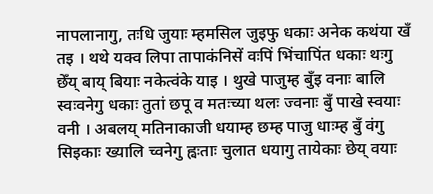नापलानागु, तःधि जुयाः म्हमसिल जुइफु धकाः अनेक कथंया खँ तइ । थथे यक्व लिपा तापाकंनिसें वःपिं भिंचापिंत धकाः थःगु छेँय् बाय् बियाः नकेत्वंके याइ । थुखे पाजुम्ह बुँइ वनाः बालि स्वःवनेगु धकाः तुतां छपू व मतःच्या थलः ज्वनाः बुँ पाखे स्वयाः वनी । अबलय् मतिनाकाजी धयाम्ह छम्ह पाजु धाःम्ह बुँ वंगु सिइकाः ख्यालि च्वनेगु ह्वःताः चुलात धयागु तायेकाः छेय् वयाः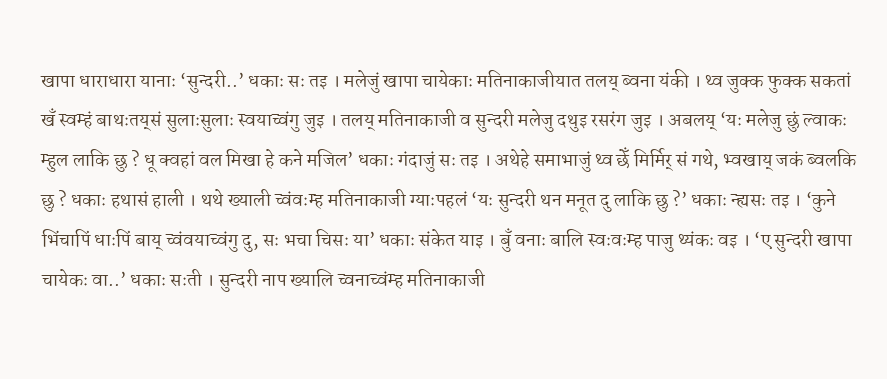खापा धाराधारा यानाः ‘सुन्दरी..’ धकाः सः तइ । मलेजुं खापा चायेकाः मतिनाकाजीयात तलय् ब्वना यंकी । थ्व जुक्क फुक्क सकतां खँ स्वम्हं बाथःतय्‌सं सुलाःसुलाः स्वयाच्वंगु जुइ । तलय् मतिनाकाजी व सुन्दरी मलेजु दथुइ रसरंग जुइ । अबलय् ‘यः मलेजु छुं ल्वाकः म्हुल लाकि छु ? धू क्वहां वल मिखा हे कने मजिल’ धकाः गंदाजुं सः तइ । अथेहे समाभाजुं थ्व छेँ मिर्मिर् सं गथे, भ्वखाय् जकं ब्वलकि छु ? धकाः हथासं हाली । थथे ख्याली च्वंवःम्ह मतिनाकाजी ग्याःपहलं ‘यः सुन्दरी थन मनूत दु लाकि छु ?’ धकाः न्ह्यसः तइ । ‘कुने भिंचापिं धाःपिं बाय् च्वंवयाच्वंगु दु, सः भचा चिसः या’ धकाः संकेत याइ । बुँ वनाः बालि स्वःवःम्ह पाजु थ्यंकः वइ । ‘ए सुन्दरी खापा चायेकः वा..’ धकाः सःती । सुन्दरी नाप ख्यालि च्वनाच्वंम्ह मतिनाकाजी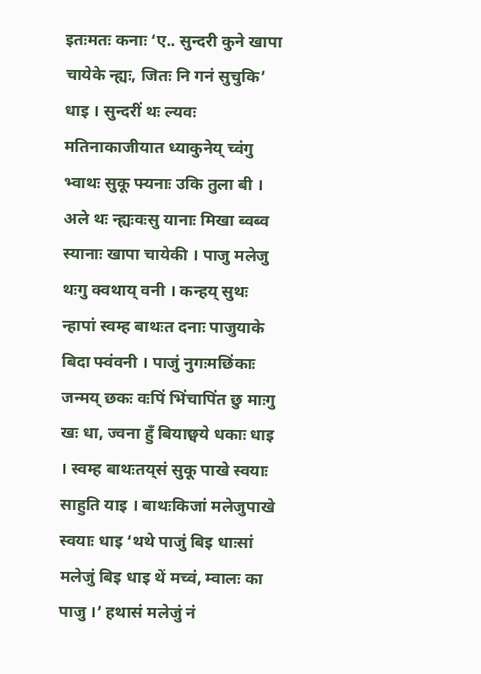इतःमतः कनाः ‘ए.. सुन्दरी कुने खापा चायेके न्ह्यः, जितः नि गनं सुचुकि’ धाइ । सुन्दरीं थः ल्यवः मतिनाकाजीयात ध्याकुनेय् च्वंगु भ्वाथः सुकू फ्यनाः उकि तुला बी । अले थः न्ह्यःवःसु यानाः मिखा ब्वब्व स्यानाः खापा चायेकी । पाजु मलेजु थःगु क्वथाय् वनी । कन्हय् सुथः न्हापां स्वम्ह बाथःत दनाः पाजुयाके बिदा फ्वंवनी । पाजुं नुगःमछिंकाः जन्मय् छकः वःपिं भिंचापिंत छु माःगु खः धा, ज्वना हुँ बियाछ्वये धकाः धाइ । स्वम्ह बाथःतय्‌सं सुकू पाखे स्वयाः साहुति याइ । बाथःकिजां मलेजुपाखे स्वयाः धाइ ‘थथे पाजुं बिइ धाःसां मलेजुं बिइ धाइ थें मच्वं, म्वालः का पाजु ।’ हथासं मलेजुं नं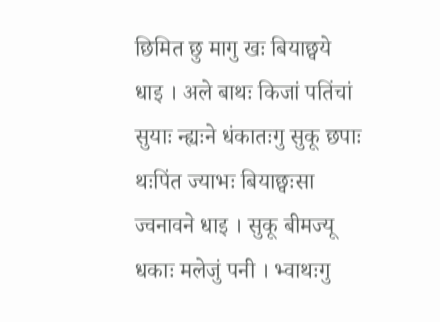छिमित छु मागु खः बियाछ्वये धाइ । अले बाथः किजां पतिंचां सुयाः न्ह्यःने धंकातःगु सुकू छपाः थःपिंत ज्याभः बियाछ्वःसा ज्वनावने धाइ । सुकू बीमज्यू धकाः मलेजुं पनी । भ्वाथःगु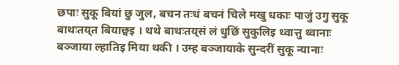छपाः सुकू बियां छु जुल, बचन तःधं बचनं चिले मखु धकाः पाजुं उगु सुकू बाथःतय्‌त बियाछ्वइ । थथे बाथःतय्‌सं लं धुछिं सुकुलिइ थ्वात्तु थ्वानाः बञ्जाया ल्हातिइ मिया थकी । उम्ह बञ्जायाके सुन्दरीं सुकू न्यानाः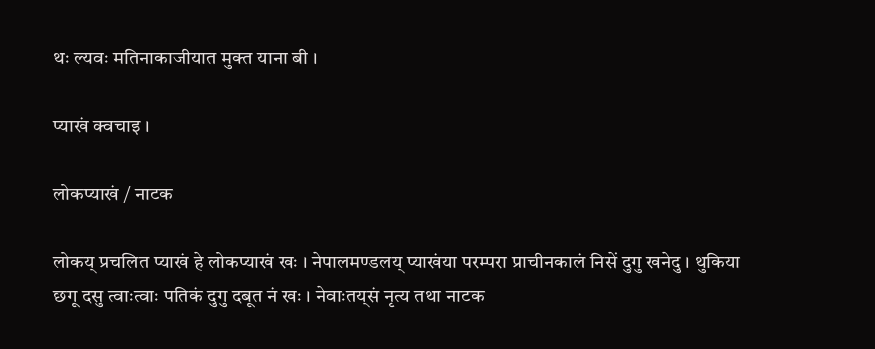थः ल्यवः मतिनाकाजीयात मुक्त याना बी ।

प्याखं क्वचाइ ।

लोकप्याखं / नाटक

लोकय् प्रचलित प्याखं हे लोकप्याखं खः । नेपालमण्डलय् प्याखंया परम्परा प्राचीनकालं निसें दुगु खनेदु । थुकिया छगू दसु त्वाःत्वाः पतिकं दुगु दबूत नं खः । नेवाःतय्‌सं नृत्य तथा नाटक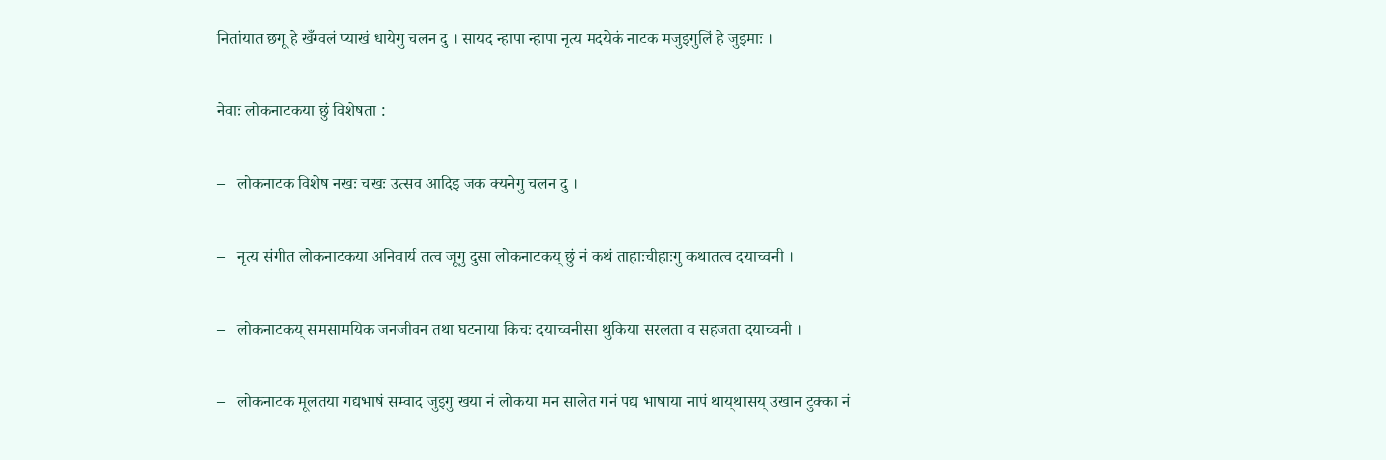नितांयात छगू हे खँग्वलं प्याखं धायेगु चलन दु । सायद न्हापा न्हापा नृत्य मदयेकं नाटक मजुइगुलिं हे जुइमाः ।

नेवाः लोकनाटकया छुं विशेषता :

–   लोकनाटक विशेष नखः चखः उत्सव आदिइ जक क्यनेगु चलन दु ।

–   नृत्य संगीत लोकनाटकया अनिवार्य तत्व जूगु दुसा लोकनाटकय् छुं नं कथं ताहाःचीहाःगु कथातत्व दयाच्वनी ।

–   लोकनाटकय् समसामयिक जनजीवन तथा घटनाया किचः दयाच्वनीसा थुकिया सरलता व सहजता दयाच्वनी ।

–   लोकनाटक मूलतया गद्यभाषं सम्वाद जुइगु खया नं लोकया मन सालेत गनं पद्य भाषाया नापं थाय्‌थासय् उखान टुक्का नं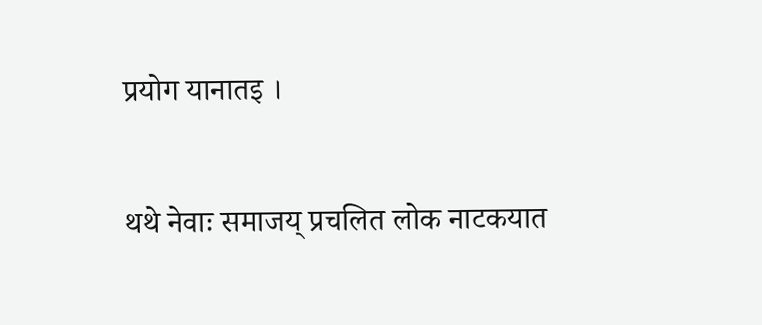प्रयोग यानातइ ।

थथे नेवाः समाजय् प्रचलित लोक नाटकयात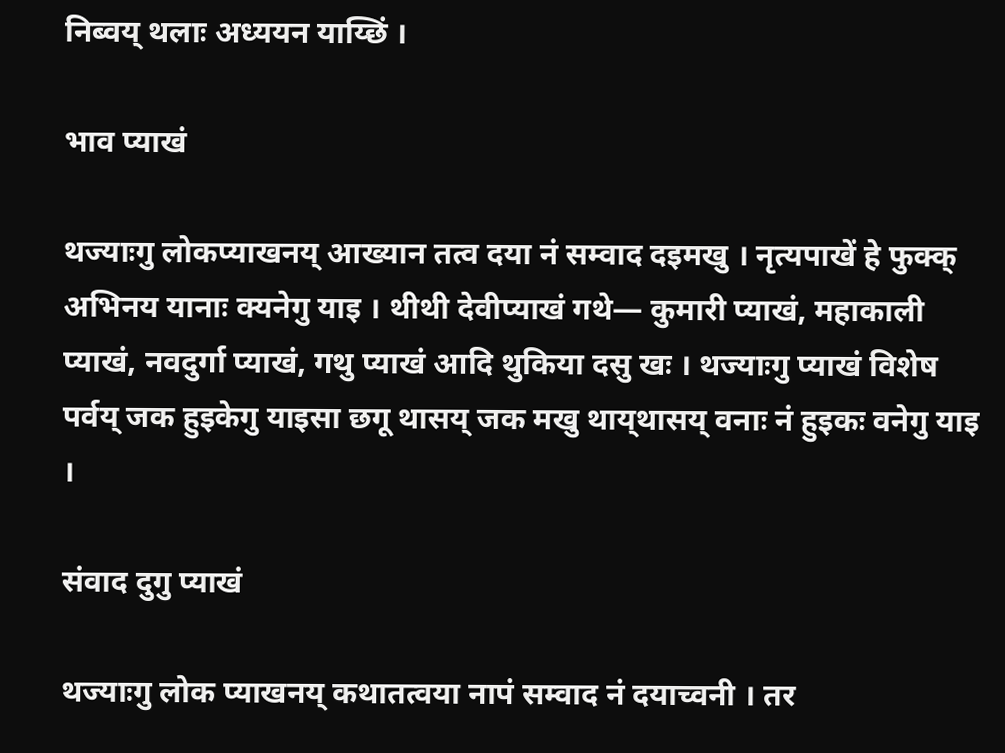निब्वय् थलाः अध्ययन याय्छिं ।

भाव प्याखं

थज्याःगु लोकप्याखनय् आख्यान तत्व दया नं सम्वाद दइमखु । नृत्यपाखें हे फुक्क् अभिनय यानाः क्यनेगु याइ । थीथी देवीप्याखं गथे— कुमारी प्याखं, महाकाली प्याखं, नवदुर्गा प्याखं, गथु प्याखं आदि थुकिया दसु खः । थज्याःगु प्याखं विशेष पर्वय् जक हुइकेगु याइसा छगू थासय् जक मखु थाय्‌थासय् वनाः नं हुइकः वनेगु याइ ।

संवाद दुगु प्याखं

थज्याःगु लोक प्याखनय् कथातत्वया नापं सम्वाद नं दयाच्वनी । तर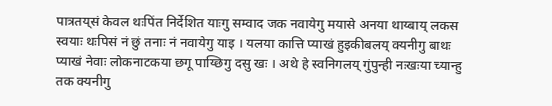पात्रतय्‌सं केवल थःपिंत निर्देशित याःगु सम्वाद जक नवायेगु मयासे अनया थाय्बाय् लकस स्वयाः थःपिसं नं छुं तनाः नं नवायेगु याइ । यलया कात्ति प्याखं हुइकीबलय् क्यनीगु बाथः प्याखं नेवाः लोकनाटकया छगू पाय्छिगु दसु खः । अथे हे स्वनिगलय् गुंपुन्ही नःखःया च्यान्हु तक क्यनीगु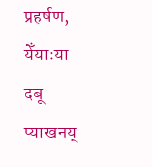प्रहर्षण, येँयाःया दबू प्याखनय्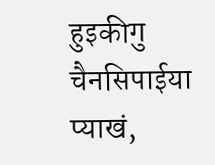हुइकीगु चैनसिपाईया प्याखं,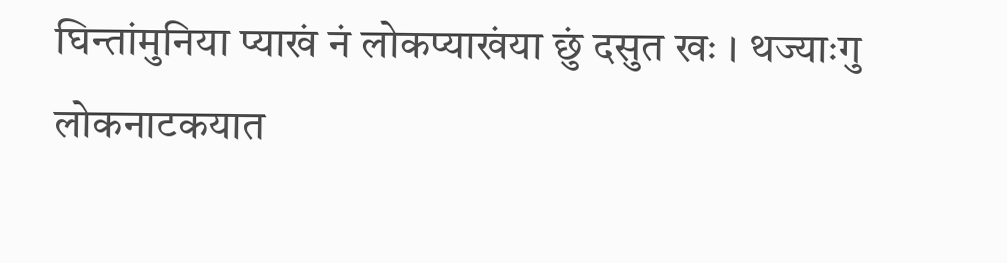घिन्तांमुनिया प्याखं नं लोकप्याखंया छुं दसुत खः । थज्याःगु लोकनाटकयात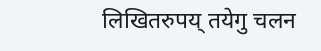लिखितरुपय् तयेगु चलन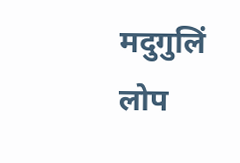मदुगुलिं लोप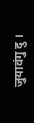जुयावंगु दु ।